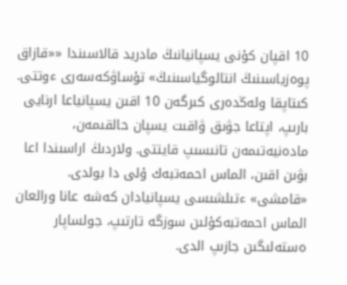10 اقپان كۇنى يسپانيانىڭ مادريد قالاسىندا ««قازاق پوەزياسىنىڭ انتالوگياسىنىڭ» تۇساۋكەسەرى ءوتتى. كىتاپقا ولەڭدەرى كىرگەن 10 اقىن يسپانياعا ارنايى بارىپ، اپتاعا جۋىق ۋاقىت يسپان حالقىمەن، مادەنيەتىمەن تانىسىپ قايتتى. ولاردىڭ اراسىندا اعا بۋىن اقىن، الماس احمەتبەك ۇلى دا بولدى.
«قامشى» ءتىلشىسى يسپانيادان كەشە عانا ورالعان الماس احمەتبەكۇلىن سوزگە تارتىپ، جولساپار ەستەلىگىن جازىپ الدى.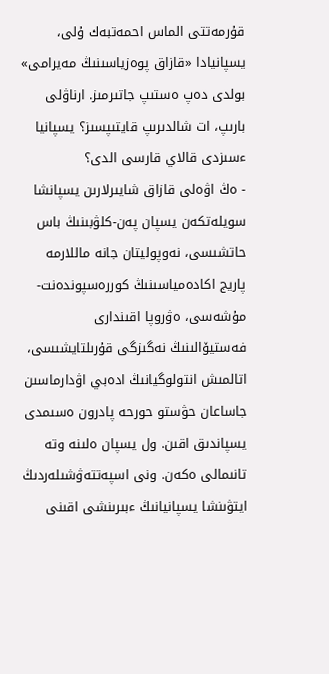قۇرمەتتى الماس احمەتبەك ۇلى، يسپانيادا «قازاق پوەزياسىنىڭ مەيرامى» بولدى دەپ ەستىپ جاتىرمىز. ارناۋلى بارىپ، ات شالدىرىپ قايتىپسىز؟ يسپانيا ءسىزدى قالاي قارسى الدى؟
- ەڭ اۋەلى قازاق شايىرلارىن يسپانشا سويلەتكەن يسپان پەن-كلۋبىنىڭ باس حاتشىسى، نەوپوليتان جانە ماللارمە پاريج اكادەمياسىنىڭ كوررەسپوندەنت-مۇشەسى، ەۋروپا اقىندارى فەستيۆالىنىڭ نەگىزگى قۇرىلتايشىسى، اتالمىش انتولوگيانىڭ ادەبي اۋدارماسىن جاساعان حۋستو حورحە پادرون ەسىمدى يسپاندىق اقىن. ول يسپان ەلىنە وتە تانىمالى ەكەن. ونى اسپەتتەۋشىلەردىڭ ايتۋىنشا يسپانيانىڭ ءبىرىنشى اقىنى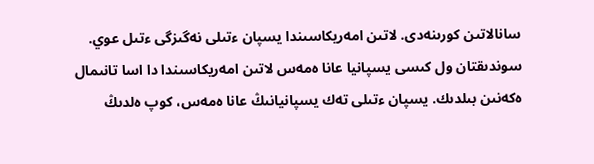سانالاتىن كورىنەدى. لاتىن امەريكاسىندا يسپان ءتىلى نەگىزگى ءتىل عوي. سوندىقتان ول كىسى يسپانيا عانا ەمەس لاتىن امەريكاسىندا دا اسا تانىمال ەكەنىن بىلدىك. يسپان ءتىلى تەك يسپانيانىڭ عانا ەمەس، كوپ ەلدىڭ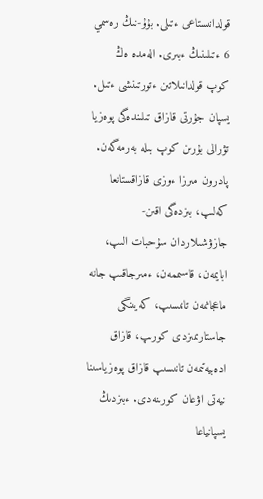قولدانىستاعى ءتىلى. بۇۇ-نىڭ رەسمي 6 ءتىلىنىڭ ءبىرى. الەمدە ەڭ كوپ قولدانىلاتىن ءتورتىنشى ءتىل.
يسپان جۇرتى قازاق تىلىندەگى پوەزيا تۋرالى بۇرىن كوپ بىلە بەرمەگەن. پادرون مىرزا ءوزى قازاقستانعا كەلىپ، بىزدەگى اقىن-جازۋشىلاردان سۇحبات الىپ، ابايمەن، قاسىممەن، ءمىرجاقىپ جانە ماعجانمەن تانىسىپ، كەيىنگى جاستارىمىزدى كورىپ، قازاق ادەبيەتىمەن تانىسىپ قازاق پوەزياسىنا نيەتى اۋعان كورىنەدى. ءبىزدىڭ يسپانياعا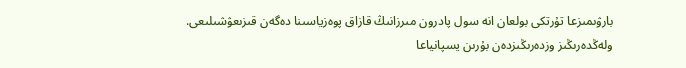بارۋىمىزعا تۇرتكى بولعان انە سول پادرون مىرزانىڭ قازاق پوەزياسىنا دەگەن قىزىعۋشىلىعى.
ولەڭدەرىڭىز وزدەرىڭىزدەن بۇرىن يسپانياعا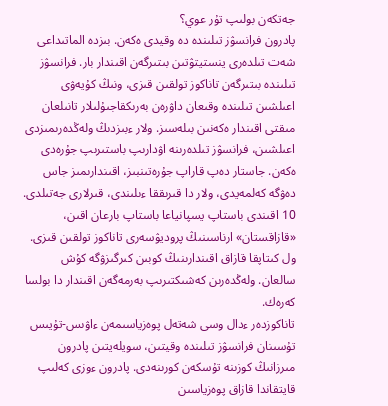جەتكەن بولىپ تۇر عوي؟
پادرون فرانسۋز تىلىندە دە وقيدى ەكەن. بىزدە الماتىداعى شەت تىلدەرى ينستيتۋتىن بىتىرگەن اقىندار بار. فرانسۋز تىلىندە بىتىرگەن تاناكوز تولقىن قىزى، ونىڭ كۇيەۋى اعىلشىن تىلىندە وقىعان داۋرەن بەرىكقاجىۇلىلار تانىلعان مىقتى اقىندار ەكەنىن بىلەسىز. ولار ءبىزدىڭ ولەڭدەرىمىزدى اعىلشىن، فرانسۋز تىلدەرىنە اۋدارىپ باستىرىپ جۇرەدى ەكەن. جاستار دەپ قاراپ جۇرەتىنبىز، اقىندارىمىز جاس دەۋگە كەلمەيدى، ولار دا قىرىققا ءىلىندى، قىرلارى جەتىلدى. 10 اقىندى باستاپ يسپانياعا باستاپ بارعان اقىن، «قازاقستان» ارناسىنىڭ پروديۋسەرى تاناكوز تولقىن قىزى. ول كىتاپقا قازاق اقىندارىنىڭ كوبىن كىرگىزۋگە كۇش سالعان. ولەڭدەرىن كەشىكتىرىپ بەرمەگەن اقىندار دا بولسا كەرەك.
تاناكوزدەر ءدال وسى شەتەل پوەزياسىمەن ءاۋىس-تۇيىس تۇسىنان فرانسۋز تىلىندە وقيتىن، سويلەيتىن پادرون مىرزانىڭ كوزىنە تۇسكەن كورىنەدى. پادرون ءوزى كەلىپ قايتقاندا قازاق پوەزياسىن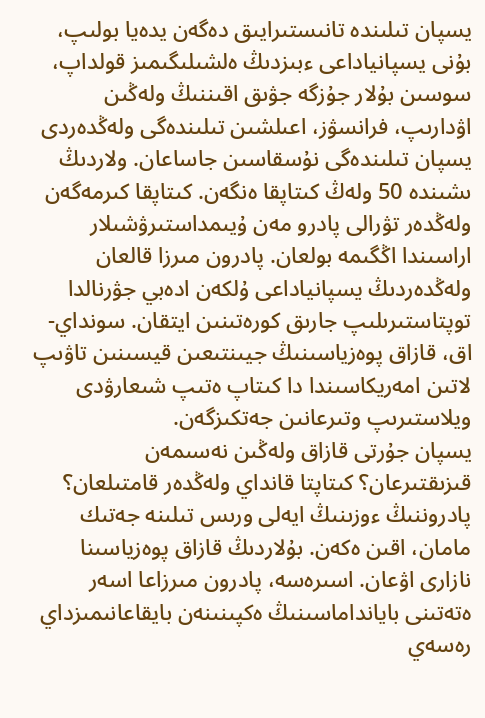يسپان تىلىندە تانىستىرايىق دەگەن يدەيا بولىپ، بۇنى يسپانياداعى ءبىزدىڭ ەلشىلىگىمىز قولداپ، سوسىن بۇلار جۇزگە جۋىق اقىننىڭ ولەڭىن اۋدارىپ، فرانسۋز، اعىلشىن تىلىندەگى ولەڭدەردى يسپان تىلىندەگى نۇسقاسىن جاساعان. ولاردىڭ ىشىندە 50 ولەڭ كىتاپقا ەنگەن. كىتاپقا كىرمەگەن ولەڭدەر تۋرالى پادرو مەن ۇيىمداستىرۋشىلار اراسىندا اڭگىمە بولعان. پادرون مىرزا قالعان ولەڭدەردىڭ يسپانياداعى ۇلكەن ادەبي جۋرنالدا توپتاستىرىلىپ جارىق كورەتىنىن ايتقان. سونداي-اق، قازاق پوەزياسىنىڭ جيىنتىعىن قيسىنىن تاۋىپ لاتىن امەريكاسىندا دا كىتاپ ەتىپ شىعارۋدى ويلاستىرىپ وتىرعانىن جەتكىزگەن.
يسپان جۇرتى قازاق ولەڭىن نەسىمەن قىزىقتىرعان؟ كىتاپتا قانداي ولەڭدەر قامتىلعان؟
پادروننىڭ ءوزىنىڭ ايەلى ورىس تىلىنە جەتىك مامان، اقىن ەكەن. بۇلاردىڭ قازاق پوەزياسىنا نازارى اۋعان. اسىرەسە، پادرون مىرزاعا اسەر ەتەتىنى بايانداماسىنىڭ ەكپىنىنەن بايقاعانىمىزداي رەسەي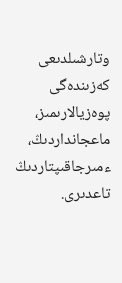وتارشىلدىعى كەزىندەگى پوەزيالارىمىز، ماعجانداردىڭ، ءمىرجاقىپتاردىڭ تاعدىرى.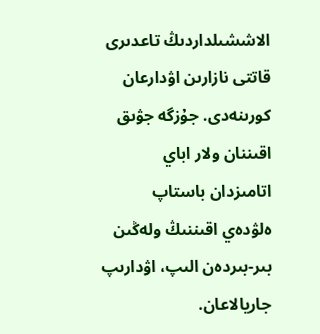الاششىلداردىڭ تاعدىرى قاتتى نازارىن اۋدارعان كورىنەدى. جۇزگە جۋىق اقىننان ولار اباي اتامىزدان باستاپ ەلۋدەي اقىننىڭ ولەڭىن بىر-بىردەن الىپ، اۋدارىپ جاريالاعان.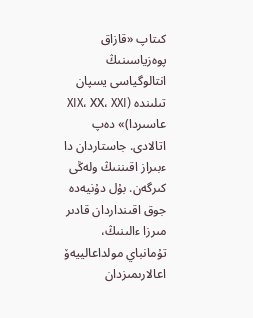كىتاپ «قازاق پوەزياسىنىڭ انتالوگياسى يسپان تىلىندە (XIX، XX، XXI عاسىردا)» دەپ اتالادى. جاستاردان دا ءبىراز اقىننىڭ ولەڭى كىرگەن. بۇل دۇنيەدە جوق اقىنداردان قادىر مىرزا ءالىنىڭ، تۇمانباي مولداعالييەۆ اعالارىمىزدان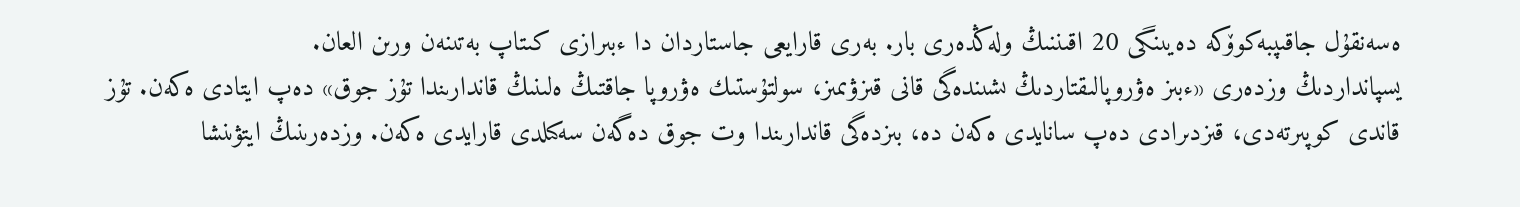ەسەنقۇل جاقىپبەكوۆكە دەيىنگى 20 اقىننىڭ ولەڭدەرى بار. بەرى قارايعى جاستاردان دا ءبىرازى كىتاپ بەتىنەن ورىن العان.
يسپانداردىڭ وزدەرى «ءبىز ەۋروپالىقتاردىڭ ىشىندەگى قانى قىزۋىمىز، سولتۇستىك ەۋروپا جاقتىڭ ەلىنىڭ قاندارىندا تۇز جوق» دەپ ايتادى ەكەن. تۇز قاندى كوپىرتەدى، قىزدىرادى دەپ سانايدى ەكەن دە، بىزدەگى قاندارىندا وت جوق دەگەن سەكىلدى قارايدى ەكەن. وزدەرىنىڭ ايتۋىنشا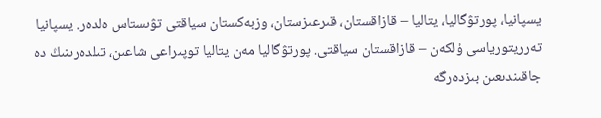يسپانيا، پورتۋگاليا، يتاليا – قازاقستان، قىرعىزستان، وزبەكستان سياقتى تۋىستاس ەلدەر. يسپانيا تەرريتورياسى ۇلكەن – قازاقستان سياقتى. پورتۋگاليا مەن يتاليا توپىراعى شاعىن، تىلدەرىنىڭ دە جاقىندىعىن بىزدەرگە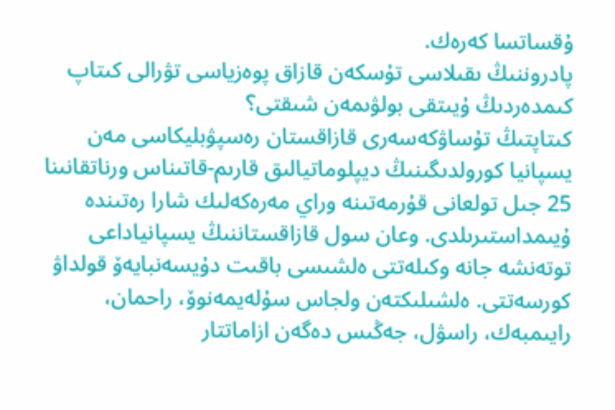ۇقساتسا كەرەك.
پادروننىڭ ىقىلاسى تۇسكەن قازاق پوەزياسى تۋرالى كىتاپ كىمدەردىڭ ۇيىتقى بولۋىمەن شىقتى؟
كىتاپتىڭ تۇساۋكەسەرى قازاقستان رەسپۋبليكاسى مەن يسپانيا كورولدىگىنىڭ ديپلوماتيالىق قارىم-قاتىناس ورناتقانىنا 25 جىل تولعانى قۇرمەتىنە وراي مەرەكەلىك شارا رەتىندە ۇيىمداستىرىلدى. وعان سول قازاقستاننىڭ يسپانياداعى توتەنشە جانە وكىلەتتى ەلشىسى باقىت دۇيسەنبايەۆ قولداۋ كورسەتتى. ەلشىلىكتەن ولجاس سۇلەيمەنوۆ، راحمان، رايىمبەك، راسۋل، جەڭىس دەگەن ازاماتتار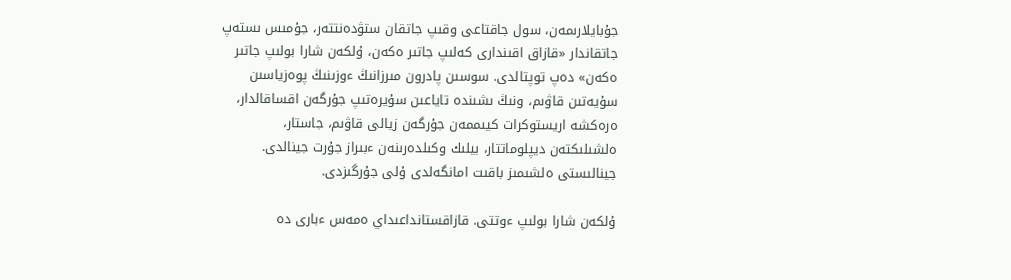جۇبايلارىمەن، سول جاقتاعى وقىپ جاتقان ستۋدەنتتەر، جۇمىس ىستەپ جاتقاندار «قازاق اقىندارى كەلىپ جاتىر ەكەن، ۇلكەن شارا بولىپ جاتىر ەكەن» دەپ توپتالدى. سوسىن پادرون مىرزانىڭ ءوزىنىڭ پوەزياسىن سۇيەتىن قاۋىم، ونىڭ ىشىندە تاياعىن سۇيرەتىپ جۇرگەن اقساقالدار، ەرەكشە اريستوكرات كيىممەن جۇرگەن زيالى قاۋىم، جاستار، ەلشىلىكتەن ديپلوماتتار، بيلىك وكىلدەرىنەن ءبىراز جۇرت جينالدى. جينالىستى ەلشىمىز باقىت امانگەلدى ۇلى جۇرگىزدى.

ۇلكەن شارا بولىپ ءوتتى. قازاقستانداعىداي ەمەس ءبارى دە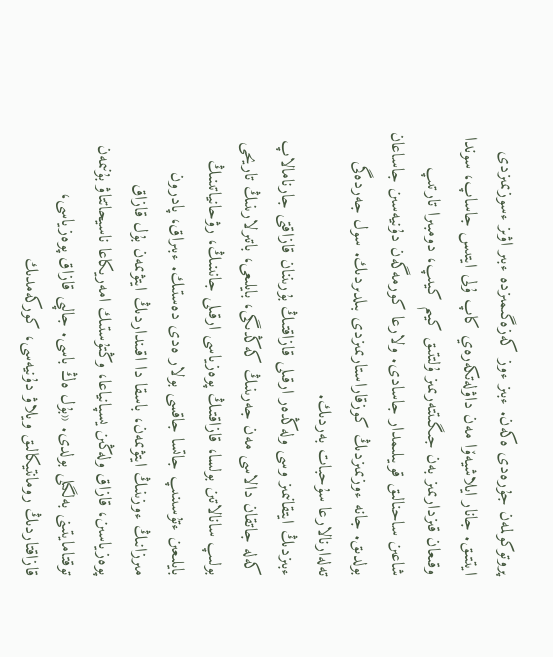پروتوكولمەن جۇرەدى ەكەن. ءبىز ءوز كەزەگىمىزدە ءبىر اۋىز ءسوزىمىزدى ايتتىق. جانار ايلاشيەۆا مەن داۋلەتكەرەي كاپ ۇلى ايتىس جاساپ، سوندا وقىعان قىزدارىمىز بەن جىگىتتەرىمىز ۇلتتىق كيىم كيىپ، دومبىرا تارتىپ شاعىن ساحنالىق قويىلىمدار جاسادى. ولارعا كورمەگەن دۇنيەسىن جاساعان بولدىق. جانە ءوزىمىزدىڭ كوزقاراستارىمىزدى بىلدىردىك. سول جەردەگى تەلەارنالارعا سۇحبات بەردىك.
ءبىزدىڭ ايتقانىمىز وسى ولەڭدەر ارقىلى قازاقتىڭ بۇرىننان قازاقتى جارنامالاپ كەلە جاتقان دالاسى مەن جەرىنىڭ كەڭدىگى، بايلىعى، باتىرلارىنىڭ تاريحى بولىپ سانالاتىن بولسا، قازاقتىڭ پوەزياسى ارقىلى جانىنىڭ، رۋحانياتىنىڭ بايلىعىن ءتۇسىنىپ جاتسا جاقسى بولار ەدى دەستىك. ءبىراق، پادرون مىرزانىڭ ءوزىنىڭ ايتۋىمەن، باسقا دا اقىنداردىڭ ايتۋىمەن بۇل قازاق پوەزياسىن، قازاق ولەڭىن يسپانياعا، وڭتۇستىك امەريكاعا ناسيحاتتاۋ بۇنىمەن توقتامايتىنى بەلگىلى بولدى. «بۇل ەڭ باسى. جالپى قازاق پوەزياسى، قازاقتاردىڭ رومانتيكالىق ويلاۋ دۇنيەسى، كوركەمدىك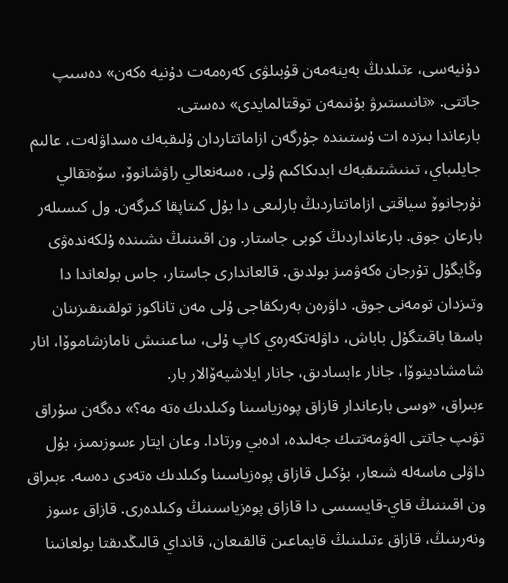دۇنيەسى، ءتىلدىڭ بەينەمەن قۇبىلۋى كەرەمەت دۇنيە ەكەن» دەسىپ جاتتى. «تانىستىرۋ بۇنىمەن توقتالمايدى» دەستى.
بارعاندا بىزدە ات ۇستىندە جۇرگەن ازاماتتاردان ۇلىقبەك ەسداۋلەت، عالىم جايلىباي، تىنىشتىقبەك ابدىكاكىم ۇلى، ەسەنعالي راۋشانوۆ، سۆەتقالي نۇرجانوۆ سياقتى ازاماتتاردىڭ بارلىعى دا بۇل كىتاپقا كىرگەن. ول كىسىلەر بارعان جوق. بارعانداردىڭ كوبى جاستار. ون اقىننىڭ ىشىندە ۇلكەندەۋى وڭايگۇل تۇرجان ەكەۋمىز بولدىق. قالعاندارى جاستار، جاس بولعاندا دا وتىزدان تومەنى جوق. داۋرەن بەرىكقاجى ۇلى مەن تاناكوز تولقىنقىزىنان باسقا باقىتگۇل باباش، داۋلەتكەرەي كاپ ۇلى، ساعىنىش نامازشاموۆا، انار شامشادينوۆا، جانار ءابسادىق، جانار ايلاشيەۆالار بار.
ءبىراق، «وسى بارعاندار قازاق پوەزياسىنا وكىلدىك ەتە مە؟» دەگەن سۇراق تۋىپ جاتتى الەۋمەتتىك جەلىدە، ادەبي ورتادا. وعان ايتار ءسوزىمىز، بۇل داۋلى ماسەلە شىعار، بۇكىل قازاق پوەزياسىنا وكىلدىك ەتەدى دەسە. ءبىراق ون اقىننىڭ قاي-قايسىسى دا قازاق پوەزياسىنىڭ وكىلدەرى. قازاق ءسوز ونەرىنىڭ، قازاق ءتىلىنىڭ قايماعىن قالقىعان، قانداي قالىڭدىقتا بولعانىنا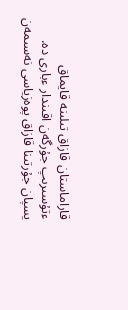قاراماستان قازاق تىلىنە قايماق ءتۇسىرىپ جۇرگەن اقىندار ءبارى دە.
يسپان جۇرتىنا قازاق پوەزياسى نەسىمەن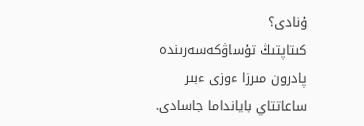ۇنادى؟
كىتاپتىڭ تۇساۋكەسەرىندە پادرون مىرزا ءوزى ءبىر ساعاتتاي بايانداما جاسادى.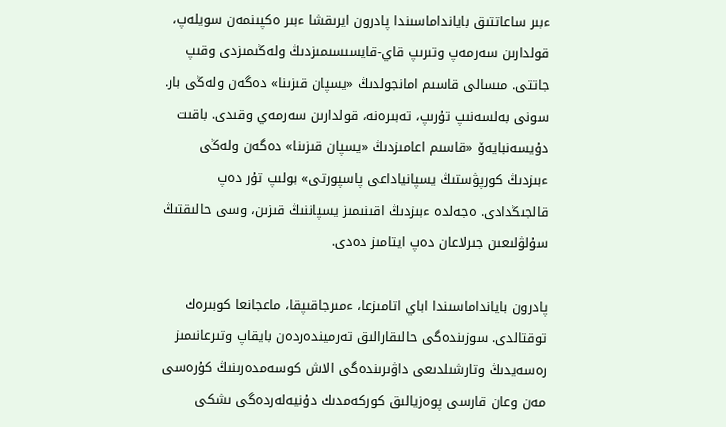ءبىر ساعاتتىق بايانداماسىندا پادرون ايرىقشا ءبىر ەكپىنمەن سويلەپ، قولدارىن سەرمەپ وتىرىپ قاي-قايسىسىمىزدىڭ ولەڭىمىزدى وقىپ جاتتى. مىسالى قاسىم امانجولدىڭ «يسپان قىزىنا» دەگەن ولەڭى بار. سونى بەلسەنىپ تۇرىپ، تەبىرەنە، قولدارىن سەرمەي وقىدى. باقىت دۇيسەنبايەۆ «قاسىم اعامىزدىڭ «يسپان قىزىنا» دەگەن ولەڭى ءبىزدىڭ كورپۋستىڭ يسپانياداعى پاسپورتى» بولىپ تۇر دەپ قالجىڭدادى. ەجەلدە ءبىزدىڭ اقىنىمىز يسپاننىڭ قىزىن، وسى حالىقتىڭ سۇلۋلىعىن جىرلاعان دەپ ايتامىز دەدى.

پادرون بايانداماسىندا اباي اتامىزعا، ءمىرجاقىپقا، ماعجانعا كوبىرەك توقتالدى. سوزىندەگى حالىقارالىق تەرميندەردەن بايقاپ وتىرعانىمىز رەسەيدىڭ وتارشىلدىعى داۋىرىندەگى الاش كوسەمدەرىنىڭ كۇرەسى مەن وعان قارسى پوەزيالىق كوركەمدىك دۇنيەلەردەگى ىشكى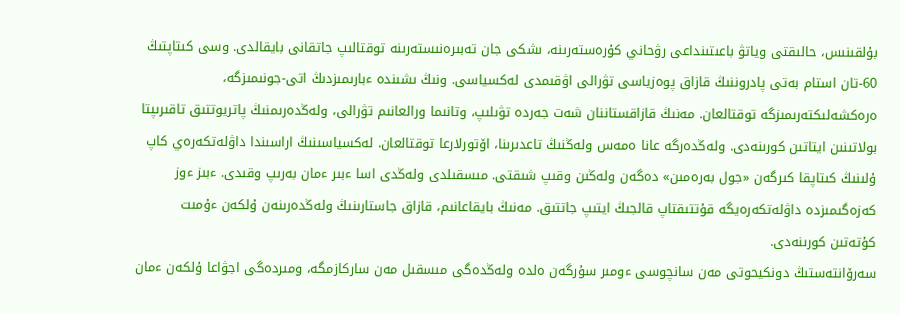بۇلقىنىس، حالىقتى وياتۋ باعىتىنداعى رۋحاني كۇرەستەرىنە، ىشكى جان تەبىرەنىستەرىنە توقتالىپ جاتقانى بايقالدى. وسى كىتاپتىڭ 60-تان استام بەتى پادروننىڭ قازاق پوەزياسى تۋرالى اۋقىمدى لەكسياسى. ونىڭ ىشىندە ءبارىمىزدىڭ اتى-جونىمىزگە، ەرەكشەلىكتەرىمىزگە توقتالعان. مەنىڭ قازاقستاننان شەت جەردە تۋىلىپ، وتانىما ورالعانىم تۋرالى، ولەڭدەرىمنىڭ پاتريوتتىق تاقىرىپتا بولاتىنىن ايتاتىن كورىنەدى. ولەڭدەرگە عانا ەمەس ولەڭنىڭ تاعدىرىنا، اۆتورلارعا توقتالعان. لەكسياسىنىڭ اراسىندا داۋلەتكەرەي كاپ ۇلىنىڭ كىتاپقا كىرگەن «جول بەرەمىن» دەگەن ولەڭىن وقىپ شىقتى. مىسقىلدى ولەڭدى اسا ءبىر ءمان بەرىپ وقىدى. ءبىز ءوز كەزەگىمىزدە داۋلەتكەرەيگە قۇتتىقتاپ قالجىڭ ايتىپ جاتتىق. مەنىڭ بايقاعانىم، قازاق جاستارىنىڭ ولەڭدەرىنەن ۇلكەن ءۇمىت كۇتەتىن كورىنەدى.
سەرۆانتەستىڭ دونكيحوتى مەن سانچوسى ءومىر سۇرگەن ەلدە ولەڭدەگى مىسقىل مەن ساركازمگە، ومىردەگى اجۋاعا ۇلكەن ءمان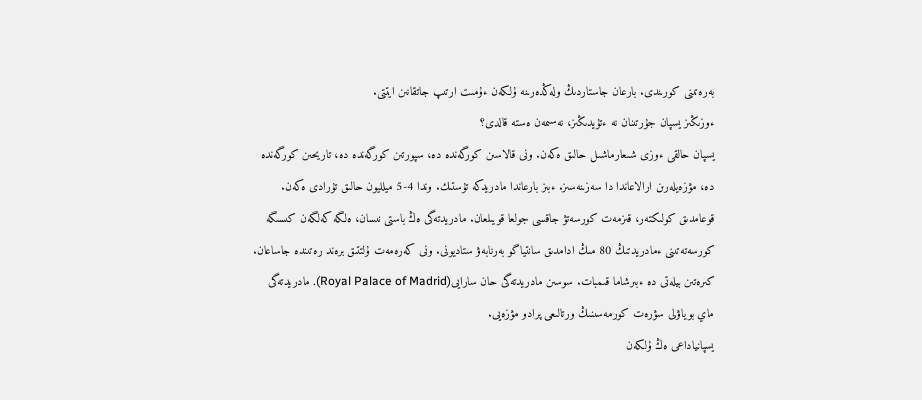بەرەتىنى كورىندى. بارعان جاستاردىڭ ولەڭدەرىنە ۇلكەن ءۇمىت ارتىپ جاتقانىن ايتتى.
ءوزىڭىز يسپان جۇرتىنان نە ءتۇيدىڭىز، نەسىمەن ەستە قالدى؟
يسپان حالقى ءوزى شىعارماشىل حالىق ەكەن. ونى قالاسىن كورگەندە دە، سپورتىن كورگەندە دە، تاريحىن كورگەندە دە، مۋزەيلەرىن ارالاعاندا دا سەزىنەسىز. ءبىز بارعاندا مادريدكە تۇستىك. وندا 4-5 ميلليون حالىق تۇرادى ەكەن. قوعامدىق كولىكتەر، قىزمەت كورسەتۋ جاقسى جولعا قويىلعان. مادريدتەگى ەڭ باستى نىسان، ەلگە كەلگەن كىسىگە كورسەتەتىنى ءمادريدتىڭ 80 مىڭ ادامدىق سانتياگو بەرنابەۋ ستاديونى. ونى كەرەمەت ۇلتتىق برەند رەتىندە جاساعان. كىرەتىن بيلەتى دە ءبىرشاما قىمبات. سوسىن مادريدتەگى حان سارايى(Royal Palace of Madrid). مادريدتەگى ماي بوياۋلى سۋرەت كورمەسىنىڭ ورتالىعى پرادو مۋزەيى.
يسپانياداعى ەڭ ۇلكەن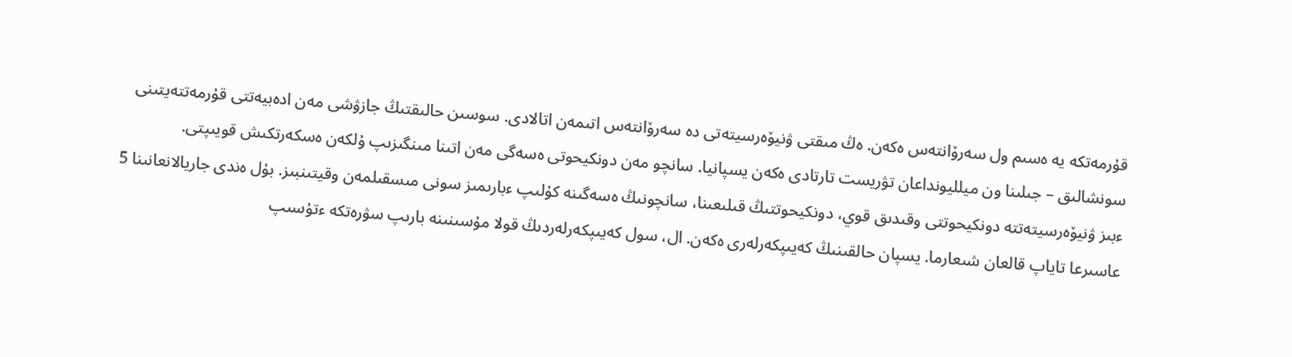قۇرمەتكە يە ەسىم ول سەرۆانتەس ەكەن. ەڭ مىقتى ۋنيۆەرسيتەتى دە سەرۆانتەس اتىمەن اتالادى. سوسىن حالىقتىڭ جازۋشى مەن ادەبيەتتى قۇرمەتتەيتىنى سونشالىق – جىلىنا ون ميلليونداعان تۋريست تارتادى ەكەن يسپانيا. سانچو مەن دونكيحوتى ەسەگى مەن اتىنا مىنگىزىپ ۇلكەن ەسكەرتكىش قويىپتى.
ءبىز ۋنيۆەرسيتەتتە دونكيحوتتى وقىدىق قوي، دونكيحوتتىڭ قىلىعىنا، سانچونىڭ ەسەگىنە كۇلىپ ءبارىمىز سونى مىسقىلمەن وقيتىنبىز. بۇل ەندى جاريالانعانىنا 5 عاسىرعا تاياپ قالعان شىعارما. يسپان حالقىنىڭ كەيىپكەرلەرى ەكەن. ال، سول كەيىپكەرلەردىڭ قولا مۇسىنىنە بارىپ سۋرەتكە ءتۇسىپ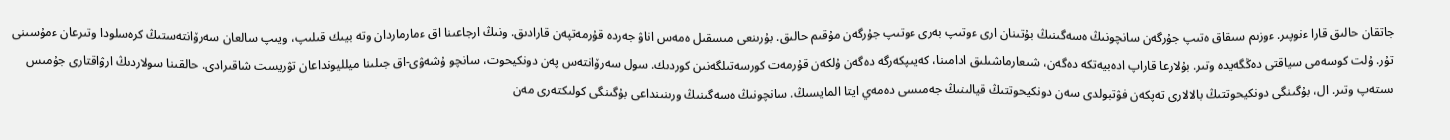جاتقان حالىق قارا ءنوپىر. ءوزىم سىقاق ەتىپ جۇرگەن سانچونىڭ ەسەگىنىڭ بۇتىنان ارى ءوتىپ بەرى ءوتىپ جۇرگەن مۇقىم حالىق. بۇرىنعى مىسقىل ەمەس اناۋ جەردە قۇرمەتپەن قارادىق. ونىڭ ارجاعىنا اق ءمارماردان وتە بيىك قىلىپ، ويىپ سالعان سەرۆانتەستىڭ كرەسلودا وتىرعان ءمۇسىنى تۇر. ۇلت كوسەمى سياقتى دەڭگەيدە وتىر. بۇلارعا قاراپ ادەبيەتكە دەگەن، شىعارماشىلىق ادامىنا، كەيىپكەرگە دەگەن ۇلكەن قۇرمەت كورسەتىلگەنىن كوردىك. سول سەرۆانتەس پەن دونكيحوت، سانچو ۇشەۋى-اق جىلىنا ميلليونداعان تۋريست شاقىرادى. حالقىنا سولاردىڭ ارۋاقتارى جۇمىس ىستەپ وتىر. ال، بۇگىنگى دونكيحوتتىڭ بالالارى تەپكەن فۋتبولدى سەن دونكيحوتتىڭ قيالىنىڭ جەمىسى دەمەي ايتا المايسىڭ. سانچونىڭ ەسەگىنىڭ ورىنىنداعى بۇگىنگى كولىكتەرى مەن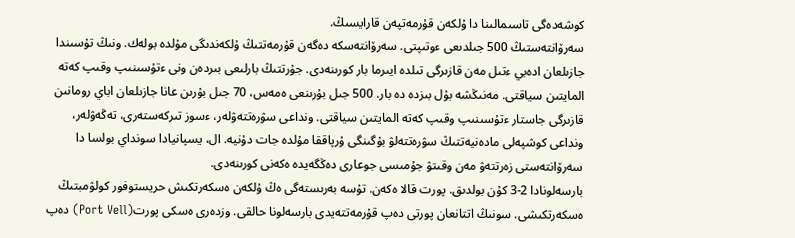كوشەدەگى تاسىمالىنا دا ۇلكەن قۇرمەتپەن قارايسىڭ.
سەرۆانتەستىڭ 500 جىلدىعى ءوتىپتى. سەرۆانتەسكە دەگەن قۇرمەتتىڭ ۇلكەندىگى مۇلدە بولەك. ونىڭ تۇسىندا جازىلعان ادەبي ءتىل مەن قازىرگى تىلدە ايىرما بار كورىنەدى. جۇرتتىڭ بارلىعى بىردەن ونى ءتۇسىنىپ وقىپ كەتە المايتىن سياقتى. مەنىڭشە بۇل بىزدە دە بار. 500 جىل بۇرىنعى ەمەس، 70 جىل بۇرىن عانا جازىلعان اباي رومانىن قازىرگى جاستار ءتۇسىنىپ وقىپ كەتە المايتىن سياقتى. ونداعى سۋرەتتەۋلەر، ءسوز تىركەستەرى، تەڭەۋلەر، ونداعى كوشپەلى مادەنيەتتىڭ سۋرەتتەلۋ بۇگىنگى ۇرپاققا مۇلدە جات دۇنيە. ال، يسپانيادا سونداي بولسا دا سەرۆانتەستى زەرتتەۋ مەن وقىتۋ جۇمىسى جوعارى دەڭگەيدە ەكەنى كورىنەدى.
بارسەلونادا 2-3 كۇن بولدىق. پورت قالا ەكەن. تۇسە بەرىستەگى ەڭ ۇلكەن ەسكەرتكىش حريستوفور كولۋمبتىڭ ەسكەرتكىشى. سونىڭ اتتانعان پورتى دەپ قۇرمەتتەيدى بارسەلونا حالقى. وزدەرى ەسكى پورت(Port Vell) دەپ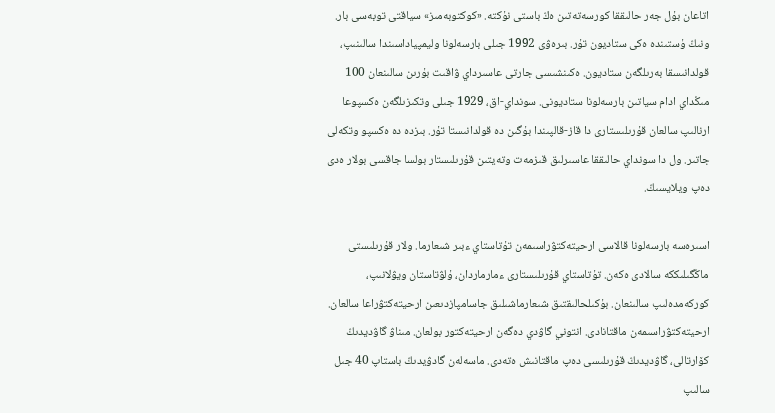اتاعان بۇل جەر حالىققا كورسەتەتىن ەڭ باستى نۇكتە. «كوكتوبەمىز» سياقتى توبەسى بار. ونىڭ ۇستىندە ەكى ستاديون تۇر. بىرەۋى 1992 جىلى بارسەلونا وليمپياداسىندا سالىنىپ، قولدانىسقا بەرىلگەن ستاديون. ەكىنشىسى جارتى عاسىرداي ۋاقىت بۇرىن سالىنعان 100 مىڭداي ادام سياتىن بارسەلونا ستاديونى. سونداي-اق، 1929 جىلى وتكىزىلگەن ەكسپوعا ارنالىپ سالعان قۇرىلىستارى دا قاز-قالپىندا بۇگىن دە قولدانىستا تۇر. بىزدە دە ەكسپو وتكەلى جاتىر. ول دا سونداي حالىققا عاسىرلىق قىزمەت وتەيتىن قۇرىلىستار بولسا جاقسى بولار ەدى دەپ ويلايسىڭ.

اسىرەسە بارسەلونا قالاسى ارحيتەكتۋراسىمەن تۇتاستاي ءبىر شىعارما. ولار قۇرىلىستى ماڭگىلىككە سالادى ەكەن. تۇتاستاي قۇرىلىستارى ءمارماردان، ۇلۋتاستان ويۋلانىپ، كوركەمدەلىپ سالىنعان. بۇكىلحالىقتىق شىعارماشىلىق جاسامپازدىعىن ارحيتەكتۋراعا سالعان. ارحيتەكتۋراسىمەن ماقتانادى. انتوني گاۋدي دەگەن ارحيتەكتور بولعان. مىناۋ گاۋديدىڭ كۆارتالى، گاۋديدىڭ قۇرىلىسى دەپ ماقتانىش ەتەدى. ماسەلەن گادۋيدىڭ باستاپ 40 جىل سالىپ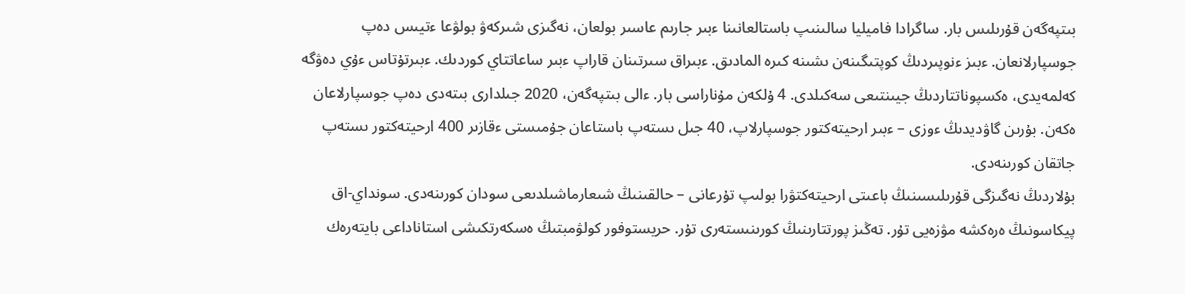بىتپەگەن قۇرىلىس بار. ساگرادا فاميليا سالىنىپ باستالعانىنا ءبىر جارىم عاسىر بولعان، نەگىزى شىركەۋ بولۋعا ءتيىس دەپ جوسپارلانعان. ءبىز ءنوپىردىڭ كوپتىگىنەن ىشىنە كىرە المادىق. ءبىراق سىرتىنان قاراپ ءبىر ساعاتتاي كوردىك. ءبىرتۇتاس ءۇي دەۋگە كەلمەيدى، ەكسپوناتتاردىڭ جيىنتىعى سەكىلدى. 4 ۇلكەن مۇناراسى بار. ءالى بىتپەگەن، 2020 جىلدارى بىتەدى دەپ جوسپارلاعان ەكەن. بۇرىن گاۋديدىڭ ءوزى – ءبىر ارحيتەكتور جوسپارلاپ، 40 جىل ىستەپ باستاعان جۇمىستى ءقازىر 400 ارحيتەكتور ىستەپ جاتقان كورىنەدى.
بۇلاردىڭ نەگىزگى قۇرىلىسىنىڭ باعىتى ارحيتەكتۋرا بولىپ تۇرعانى – حالقىنىڭ شىعارماشىلدىعى سودان كورىنەدى. سونداي-اق پيكاسونىڭ ەرەكشە مۋزەيى تۇر. تەڭىز پورتتارىنىڭ كورىنىستەرى تۇر. حريستوفور كولۋمبتىڭ ەسكەرتكىشى استاناداعى بايتەرەك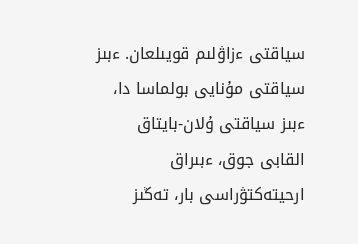سياقتى ءزاۋلىم قويىلعان. ءبىز سياقتى مۇنايى بولماسا دا، ءبىز سياقتى ۇلان-بايتاق القابى جوق، ءبىراق ارحيتەكتۋراسى بار، تەڭىز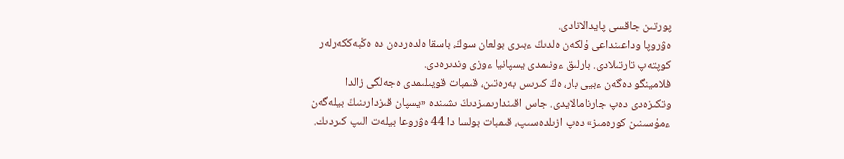پورتىن جاقسى پايدالانادى.
ەۋروپا وداعىنداعى ۇلكەن ەلدىڭ ءبىرى بولعان سوڭ، باسقا ەلدەردەن دە ەڭبەككەرلەر كوپتەپ تارتىلادى. بارلىق ءونىمدى يسپانيا ءوزى وندىرەدى.
فلامينگو دەگەن ءبيى بار، ەڭ كىرىس بەرەتىن، قىمبات قويىلىمدى ەجەلگى زالدا وتكىزەدى دەپ جارنامالايدى. جاس اقىندارىمىزدىڭ ىشىندە «يسپان قىزدارىنىڭ بيلەگەن ءمۇسىنىن كورەمىز» دەپ ازىلدەسىپ، قىمبات بولسا دا 44 ەۋروعا بيلەت الىپ كىردىك.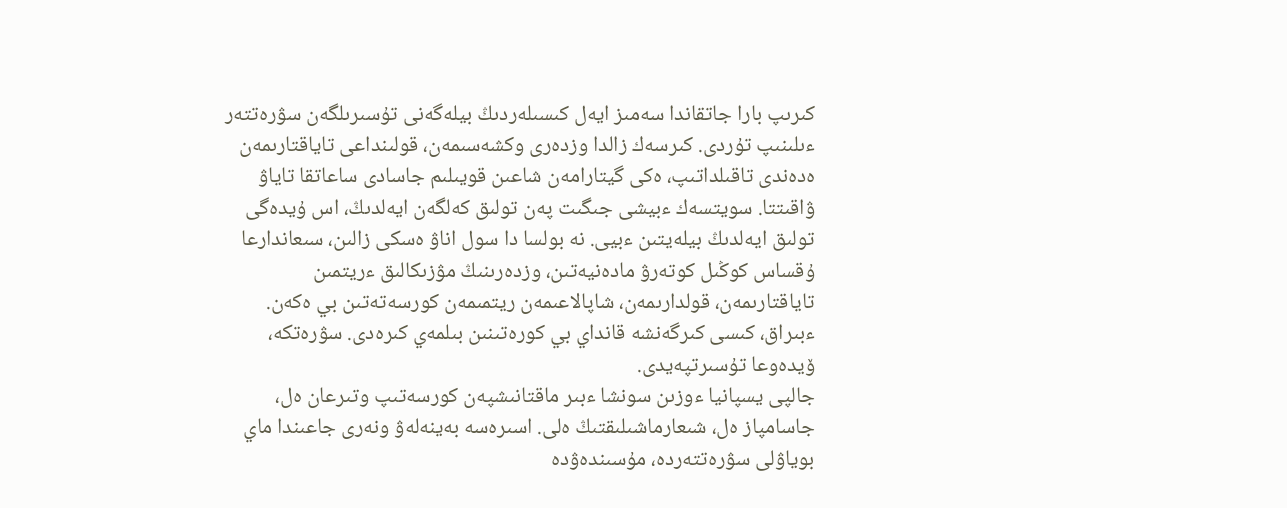كىرىپ بارا جاتقاندا سەمىز ايەل كىسىلەردىڭ بيلەگەنى تۇسىرىلگەن سۋرەتتەر ءىلىنىپ تۇردى. كىرسەك زالدا وزدەرى وكشەسىمەن، قولىنداعى تاياقتارىمەن ەدەندى تاقىلداتىپ، ەكى گيتارامەن شاعىن قويىلىم جاسادى ساعاتقا تاياۋ ۋاقىتتا. سويتسەك ءبيشى جىگىت پەن تولىق كەلگەن ايەلدىڭ، اس ۇيدەگى تولىق ايەلدىڭ بيلەيتىن ءبيى. نە بولسا دا سول اناۋ ەسكى زالىن، سىعاندارعا ۇقساس كوڭىل كوتەرۋ مادەنيەتىن، وزدەرىنىڭ مۋزىكالىق ءريتمىن تاياقتارىمەن، قولدارىمەن، شاپالاعىمەن ريتمىمەن كورسەتەتىن بي ەكەن. ءبىراق، كىسى كىرگەنشە قانداي بي كورەتىنىن بىلمەي كىرەدى. سۋرەتكە، ۆيدەوعا تۇسىرتپەيدى.
جالپى يسپانيا ءوزىن سونشا ءبىر ماقتانىشپەن كورسەتىپ وتىرعان ەل، جاسامپاز ەل، شىعارماشىلىقتىڭ ەلى. اسىرەسە بەينەلەۋ ونەرى جاعىندا ماي بوياۋلى سۋرەتتەردە، مۇسىندەۋدە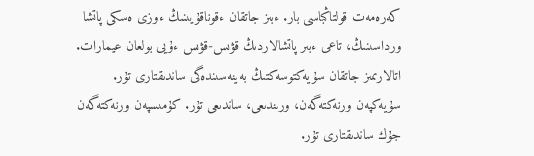كەرەمەت قولتاڭباسى بار. ءبىز جاتقان ءقوناقۇيىنىڭ ءوزى ەسكى پاتشا ورداسىنىڭ، تاعى ءبىر پاتشالاردىڭ قۋىس-قۋىس ءۇيى بولعان عيمارات. اتالارىمىز جاتقان سۇيەكتوسەكتىڭ بەينەسىندەگى ساندىقتارى تۇر. سۇيەكپەن ورنەكتەگەن، ورىندىعى، ساندىعى تۇر. كۇمىسپەن ورنەكتەگەن جۇك ساندىقتارى تۇر.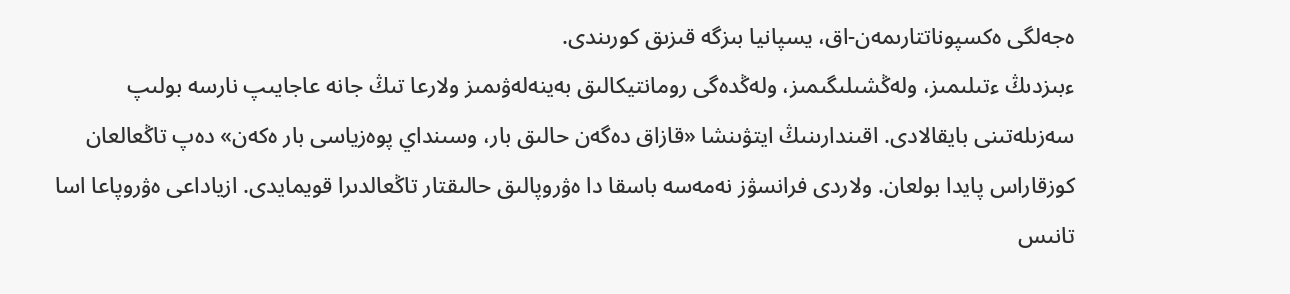ەجەلگى ەكسپوناتتارىمەن-اق، يسپانيا بىزگە قىزىق كورىندى.
ءبىزدىڭ ءتىلىمىز، ولەڭشىلىگىمىز، ولەڭدەگى رومانتيكالىق بەينەلەۋىمىز ولارعا تىڭ جانە عاجايىپ نارسە بولىپ سەزىلەتىنى بايقالادى. اقىندارىنىڭ ايتۋىنشا «قازاق دەگەن حالىق بار، وسىنداي پوەزياسى بار ەكەن» دەپ تاڭعالعان كوزقاراس پايدا بولعان. ولاردى فرانسۋز نەمەسە باسقا دا ەۋروپالىق حالىقتار تاڭعالدىرا قويمايدى. ازياداعى ەۋروپاعا اسا تانىس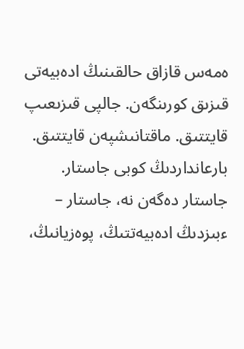ەمەس قازاق حالقىنىڭ ادەبيەتى قىزىق كورىنگەن. جالپى قىزىعىپ قايتتىق. ماقتانىشپەن قايتتىق. بارعانداردىڭ كوبى جاستار. جاستار دەگەن نە، جاستار – ءبىزدىڭ ادەبيەتتىڭ، پوەزيانىڭ،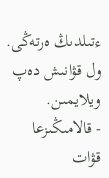ءتىلدىڭ ەرتەڭى. ول قۋانىش دەپ ويلايمىن.
- قالامىڭىزعا قۋات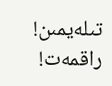تىلەيمىن! راقمەت!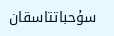سۇحباتتاسقان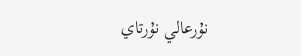نۇرعالي نۇرتاي